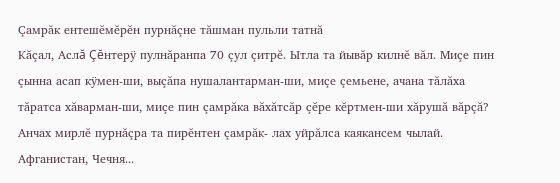Çамрăк ентешĕмĕрĕн пурнăçне тăшман пульли татнă
Кăçал, Аслă Çĕнтерÿ пулнăранпа 70 çул çитрĕ. Ытла та йывăр килнĕ вăл. Миçе пин çынна асап кÿмен-ши, выçăпа нушалантарман-ши, миçе çемьене, ачана тăлăха тăратса хăварман-ши, миçе пин çамрăка вăхăтсăр çĕре кĕртмен-ши хăрушă вăрçă? Анчах мирлĕ пурнăçра та пирĕнтен çамрăк- лах уйрăлса каякансем чылай. Афганистан, Чечня...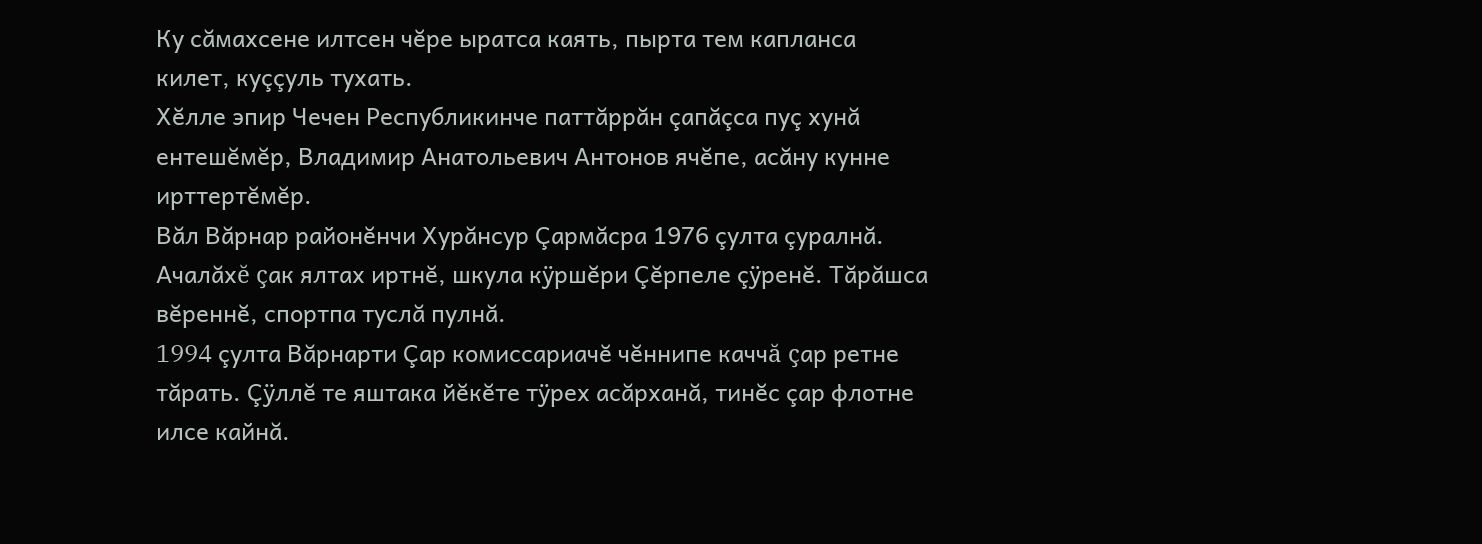Ку сăмахсене илтсен чĕре ыратса каять, пырта тем капланса килет, куççуль тухать.
Хĕлле эпир Чечен Республикинче паттăррăн çапăçса пуç хунă ентешĕмĕр, Владимир Анатольевич Антонов ячĕпе, асăну кунне ирттертĕмĕр.
Вăл Вăрнар районĕнчи Хурăнсур Çармăсра 1976 çулта çуралнă. Ачалăхĕ çак ялтах иртнĕ, шкула кÿршĕри Çĕрпеле çÿренĕ. Тăрăшса вĕреннĕ, спортпа туслă пулнă.
1994 çулта Вăрнарти Çар комиссариачĕ чĕннипе каччă çар ретне тăрать. Çÿллĕ те яштака йĕкĕте тÿрех асăрханă, тинĕс çар флотне илсе кайнă.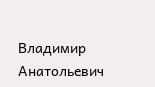Владимир Анатольевич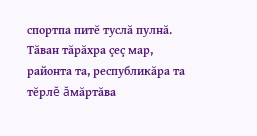спортпа питĕ туслă пулнă. Тăван тăрăхра çеç мар, районта та, республикăра та тĕрлĕ ăмăртăва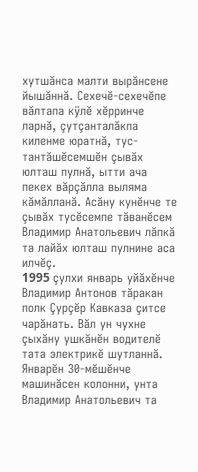хутшăнса малти вырăнсене йышăннă. Сехечĕ-сехечĕпе вăлтапа кÿлĕ хĕрринче ларнă, çутçанталăкпа киленме юратнă, тус-тантăшĕсемшĕн çывăх юлташ пулнă, ытти ача пекех вăрçăлла выляма кăмăлланă. Асăну кунĕнче те çывăх тусĕсемпе тăванĕсем Владимир Анатольевич лăпкă та лайăх юлташ пулнине аса илчĕç.
1995 çулхи январь уйăхĕнче Владимир Антонов тăракан полк Çурçĕр Кавказа çитсе чарăнать. Вăл ун чухне çыхăну ушкăнĕн водителĕ тата электрикĕ шутланнă. Январĕн 30-мĕшĕнче машинăсен колонни, унта Владимир Анатольевич та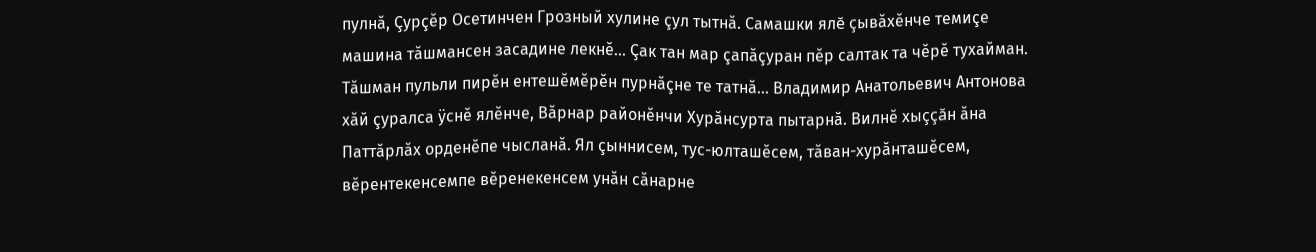пулнă, Çурçĕр Осетинчен Грозный хулине çул тытнă. Самашки ялĕ çывăхĕнче темиçе машина тăшмансен засадине лекнĕ... Çак тан мар çапăçуран пĕр салтак та чĕрĕ тухайман. Тăшман пульли пирĕн ентешĕмĕрĕн пурнăçне те татнă... Владимир Анатольевич Антонова хăй çуралса ÿснĕ ялĕнче, Вăрнар районĕнчи Хурăнсурта пытарнă. Вилнĕ хыççăн ăна Паттăрлăх орденĕпе чысланă. Ял çыннисем, тус-юлташĕсем, тăван-хурăнташĕсем, вĕрентекенсемпе вĕренекенсем унăн сăнарне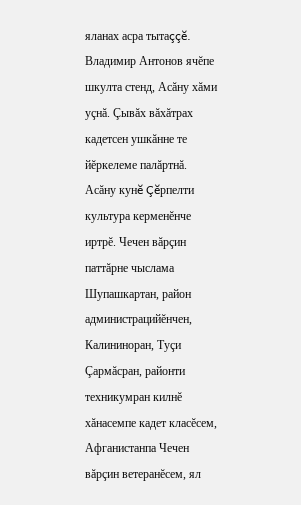яланах асра тытаççĕ. Владимир Антонов ячĕпе шкулта стенд, Асăну хăми уçнă. Çывăх вăхăтрах кадетсен ушкăнне те йĕркелеме палăртнă.
Асăну кунĕ Çĕрпелти культура керменĕнче иртрĕ. Чечен вăрçин паттăрне чыслама Шупашкартан, район администрацийĕнчен, Калининоран, Туçи Çармăсран, районти техникумран килнĕ хăнасемпе кадет класĕсем, Афганистанпа Чечен вăрçин ветеранĕсем, ял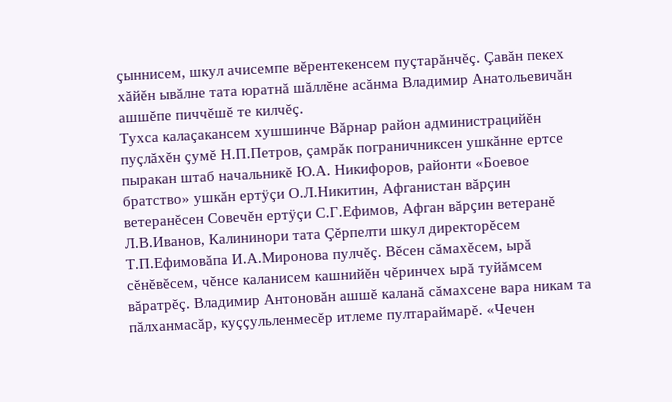çыннисем, шкул ачисемпе вĕрентекенсем пуçтарăнчĕç. Çавăн пекех хăйĕн ывăлне тата юратнă шăллĕне асăнма Владимир Анатольевичăн ашшĕпе пиччĕшĕ те килчĕç.
Тухса калаçакансем хушшинче Вăрнар район администрацийĕн пуçлăхĕн çумĕ Н.П.Петров, çамрăк пограничниксен ушкăнне ертсе пыракан штаб начальникĕ Ю.А. Никифоров, районти «Боевое братство» ушкăн ертÿçи О.Л.Никитин, Афганистан вăрçин ветеранĕсен Совечĕн ертÿçи С.Г.Ефимов, Афган вăрçин ветеранĕ Л.В.Иванов, Калининори тата Çĕрпелти шкул директорĕсем Т.П.Ефимовăпа И.А.Миронова пулчĕç. Вĕсен сăмахĕсем, ырă сĕнĕвĕсем, чĕнсе каланисем кашнийĕн чĕринчех ырă туйăмсем вăратрĕç. Владимир Антоновăн ашшĕ каланă сăмахсене вара никам та пăлханмасăр, куççульленмесĕр итлеме пултараймарĕ. «Чечен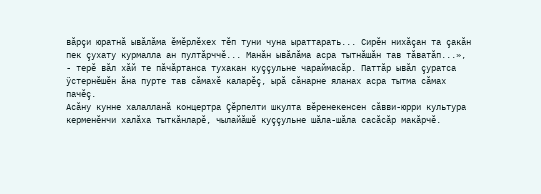вăрçи юратнă ывăлăма ĕмĕрлĕхех тĕп туни чуна ыраттарать... Сирĕн нихăçан та çакăн пек çухату курмалла ан пултăрччĕ... Манăн ывăлăма асра тытнăшăн тав тăватăп...», - терĕ вăл хăй те пăчăртанса тухакан куççульне чараймасăр. Паттăр ывăл çуратса ÿстернĕшĕн ăна пурте тав сăмахĕ каларĕç, ырă сăнарне яланах асра тытма сăмах пачĕç.
Асăну кунне халалланă концертра Çĕрпелти шкулта вĕренекенсен сăвви-юрри культура керменĕнчи халăха тыткăнларĕ, чылайăшĕ куççульне шăла-шăла сасăсăр макăрчĕ.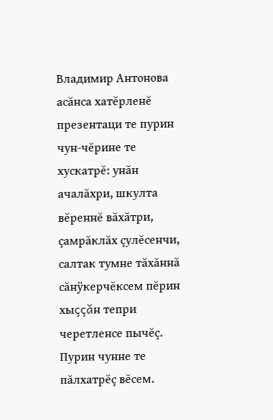Владимир Антонова асăнса хатĕрленĕ презентаци те пурин чун-чĕрине те хускатрĕ: унăн ачалăхри, шкулта вĕреннĕ вăхăтри, çамрăклăх çулĕсенчи, салтак тумне тăхăннă сăнÿкерчĕксем пĕрин хыççăн тепри черетленсе пычĕç. Пурин чунне те пăлхатрĕç вĕсем.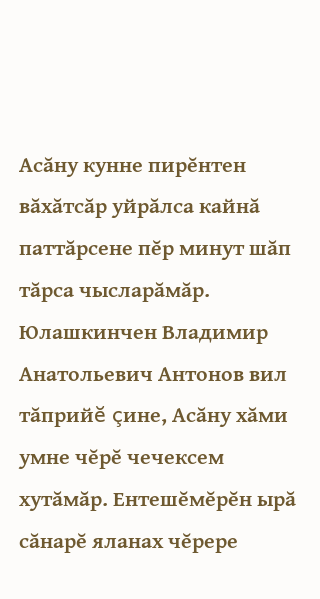Асăну кунне пирĕнтен вăхăтсăр уйрăлса кайнă паттăрсене пĕр минут шăп тăрса чысларăмăр. Юлашкинчен Владимир Анатольевич Антонов вил тăприйĕ çине, Асăну хăми умне чĕрĕ чечексем хутăмăр. Ентешĕмĕрĕн ырă сăнарĕ яланах чĕрере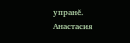упранĕ.
Анастасия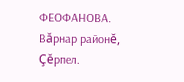ФЕОФАНОВА.
Вăрнар районĕ,
Çĕрпел.